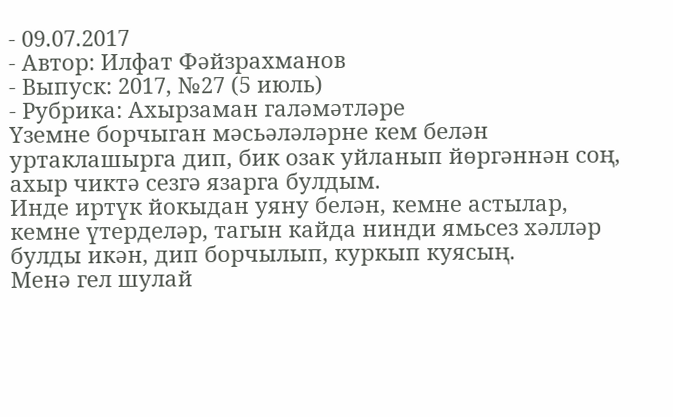- 09.07.2017
- Автор: Илфат Фәйзрахманов
- Выпуск: 2017, №27 (5 июль)
- Рубрика: Ахырзаман галәмәтләре
Үземне борчыган мәсьәләләрне кем белән уртаклашырга дип, бик озак уйланып йөргәннән соң, ахыр чиктә сезгә язарга булдым.
Инде иртүк йокыдан уяну белән, кемне астылар, кемне үтерделәр, тагын кайда нинди ямьсез хәлләр булды икән, дип борчылып, куркып куясың.
Менә гел шулай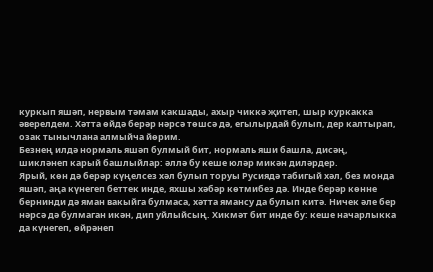куркып яшәп, нервым тәмам какшады, ахыр чиккә җитеп, шыр куркакка әверелдем. Хәтта өйдә берәр нәрсә төшсә дә, егылырдай булып, дер калтырап, озак тынычлана алмыйча йөрим.
Безнең илдә нормаль яшәп булмый бит, нормаль яши башла, дисәң, шикләнеп карый башлыйлар: әллә бу кеше юләр микән диләрдер.
Ярый, көн дә берәр күңелсез хәл булып торуы Русиядә табигый хәл, без монда яшәп, аңа күнегеп беттек инде, яхшы хәбәр көтмибез дә. Инде берәр көнне бернинди дә яман вакыйга булмаса, хәтта ямансу да булып китә. Ничек әле бер нәрсә дә булмаган икән, дип уйлыйсың. Хикмәт бит инде бу: кеше начарлыкка да күнегеп, өйрәнеп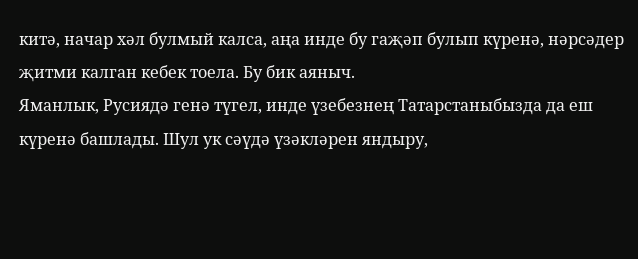китә, начар хәл булмый калса, аңа инде бу гаҗәп булып күренә, нәрсәдер җитми калган кебек тоела. Бу бик аяныч.
Яманлык, Русиядә генә түгел, инде үзебезнең Татарстаныбызда да еш күренә башлады. Шул ук сәүдә үзәкләрен яндыру,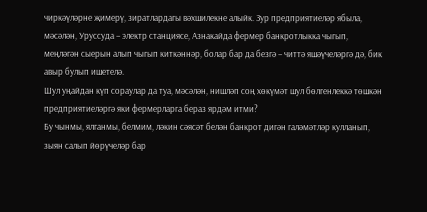чиркәүләрне җимерү, зиратлардагы вәхшилекне алыйк. Зур предприятиеләр ябыла, мәсәлән, Уруссуда – электр станциясе, Азнакайда фермер банкротлыкка чыгып, меңләгән сыерын алып чыгып киткәннәр, болар бар да безгә – читтә яшәүчеләргә дә, бик авыр булып ишетелә.
Шул уңайдан күп сораулар да туа, мәсәлән, нишләп соң хөкүмәт шул бөлгенлеккә төшкән предприятиеләргә яки фермерларга бераз ярдәм итми?
Бу чынмы, ялганмы, белмим, ләкин сәясәт белән банкрот дигән галәмәтләр кулланып, зыян салып йөрүчеләр бар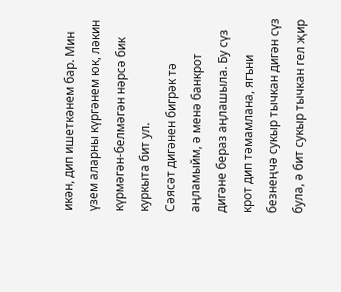икән, дип ишеткәнем бар. Мин үзем аларны күргәнем юк, ләкин күрмәгән-белмәгән нәрсә бик куркыта бит ул.
Сәясәт дигәнен бигрәк тә аңламыйм, ә менә банкрот дигәне бераз аңлашыла. Бу сүз крот дип тәмамлана, ягъни безнеңчә сукыр тычкан дигән сүз була, ә бит сукыр тычкан гел җир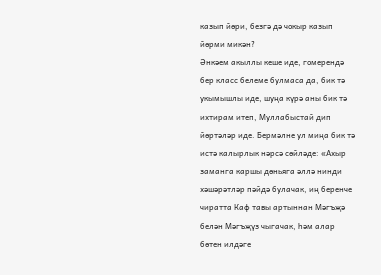казып йөри, безгә дә чокыр казып йөрми микән?
Әнкәем акыллы кеше иде, гомерендә бер класс белеме булмаса да, бик тә укымышлы иде, шуңа күрә аны бик тә ихтирам итеп, Муллабыстай дип йөртәләр иде. Бермәлне ул миңа бик тә истә калырлык нәрсә сөйләде: «Ахыр заманга каршы дөньяга әллә нинди хәшәрәтләр пәйдә булачак, иң беренче чиратта Каф тавы артыннан Мәгъҗә белән Мәгъҗүз чыгачак, һәм алар бөтен илдәге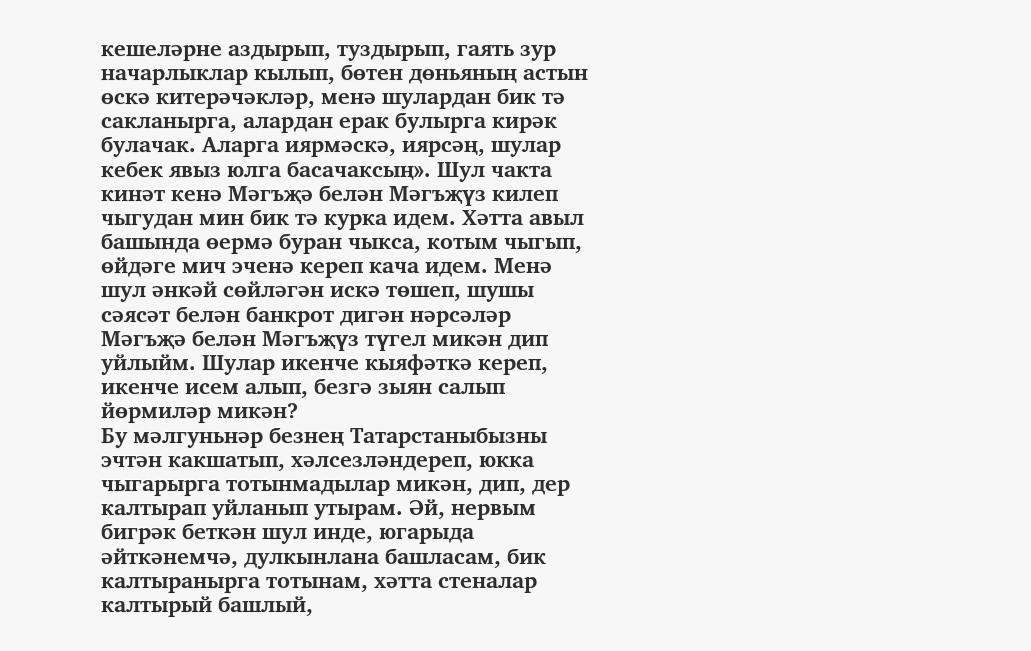кешеләрне аздырып, туздырып, гаять зур начарлыклар кылып, бөтен дөньяның астын өскә китерәчәкләр, менә шулардан бик тә сакланырга, алардан ерак булырга кирәк булачак. Аларга иярмәскә, иярсәң, шулар кебек явыз юлга басачаксың». Шул чакта кинәт кенә Мәгъҗә белән Мәгъҗүз килеп чыгудан мин бик тә курка идем. Хәтта авыл башында өермә буран чыкса, котым чыгып, өйдәге мич эченә кереп кача идем. Менә шул әнкәй сөйләгән искә төшеп, шушы сәясәт белән банкрот дигән нәрсәләр Мәгъҗә белән Мәгъҗүз түгел микән дип уйлыйм. Шулар икенче кыяфәткә кереп, икенче исем алып, безгә зыян салып йөрмиләр микән?
Бу мәлгуньнәр безнең Татарстаныбызны эчтән какшатып, хәлсезләндереп, юкка чыгарырга тотынмадылар микән, дип, дер калтырап уйланып утырам. Әй, нервым бигрәк беткән шул инде, югарыда әйткәнемчә, дулкынлана башласам, бик калтыранырга тотынам, хәтта стеналар калтырый башлый,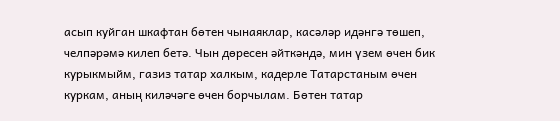асып куйган шкафтан бөтен чынаяклар, касәләр идәнгә төшеп, челпәрәмә килеп бетә. Чын дөресен әйткәндә, мин үзем өчен бик курыкмыйм, газиз татар халкым, кадерле Татарстаным өчен куркам, аның киләчәге өчен борчылам. Бөтен татар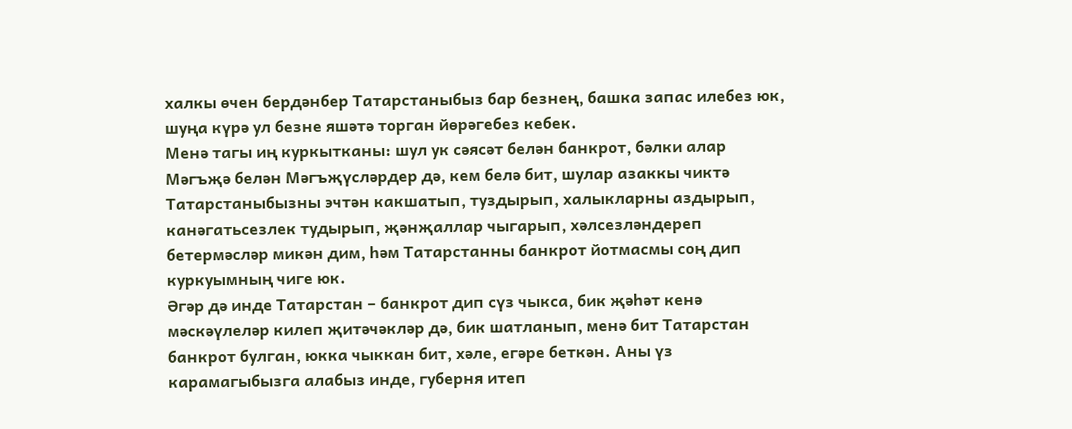халкы өчен бердәнбер Татарстаныбыз бар безнең, башка запас илебез юк, шуңа күрә ул безне яшәтә торган йөрәгебез кебек.
Менә тагы иң куркытканы: шул ук сәясәт белән банкрот, бәлки алар Мәгъҗә белән Мәгъҗүсләрдер дә, кем белә бит, шулар азаккы чиктә Татарстаныбызны эчтән какшатып, туздырып, халыкларны аздырып, канәгатьсезлек тудырып, җәнҗаллар чыгарып, хәлсезләндереп бетермәсләр микән дим, һәм Татарстанны банкрот йотмасмы соң дип куркуымның чиге юк.
Әгәр дә инде Татарстан – банкрот дип сүз чыкса, бик җәһәт кенә мәскәүлеләр килеп җитәчәкләр дә, бик шатланып, менә бит Татарстан банкрот булган, юкка чыккан бит, хәле, егәре беткән. Аны үз карамагыбызга алабыз инде, губерня итеп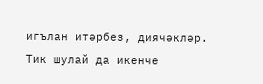игълан итәрбез, диячәкләр.
Тик шулай да икенче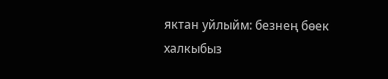яктан уйлыйм: безнең бөек халкыбыз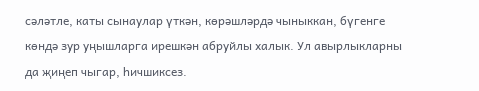сәләтле, каты сынаулар үткән, көрәшләрдә чыныккан, бүгенге көндә зур уңышларга ирешкән абруйлы халык. Ул авырлыкларны да җиңеп чыгар, һичшиксез.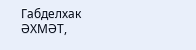Габделхак ӘХМӘТ,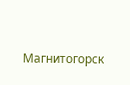Магнитогорск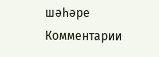шәһәре
Комментарии